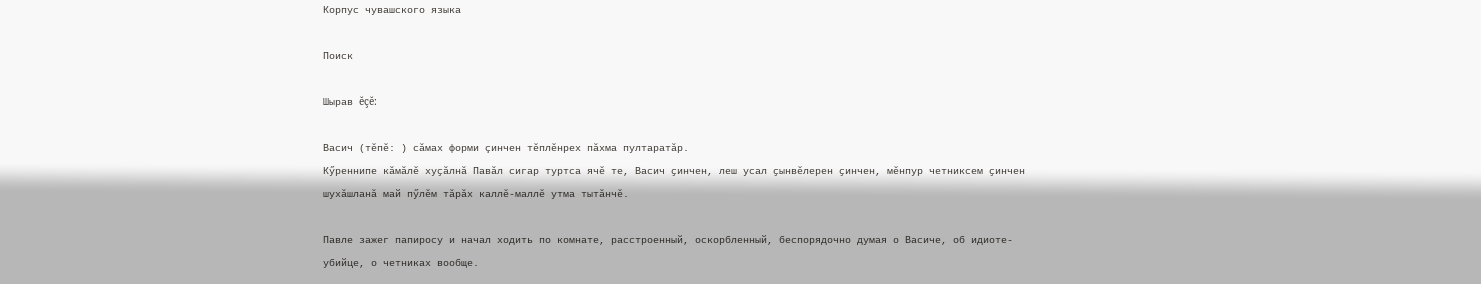Корпус чувашского языка

Поиск

Шырав ĕçĕ:

Васич (тĕпĕ: ) сăмах форми çинчен тĕплĕнрех пăхма пултаратăр.
Кӳреннипе кӑмӑлӗ хуҫӑлнӑ Павӑл сигар туртса ячӗ те, Васич ҫинчен, леш усал ҫынвӗлерен ҫинчен, мӗнпур четниксем ҫинчен шухӑшланӑ май пӳлӗм тӑрӑх каллӗ-маллӗ утма тытӑнчӗ.

Павле зажег папиросу и начал ходить по комнате, расстроенный, оскорбленный, беспорядочно думая о Васиче, об идиоте-убийце, о четниках вообще.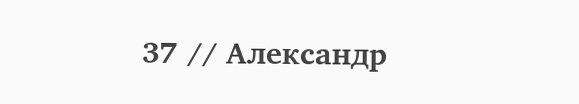37 // Александр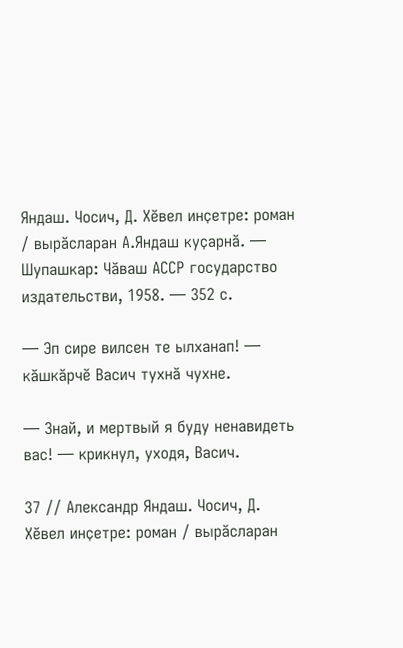Яндаш. Чосич, Д. Хӗвел инҫетре: роман / вырӑсларан А.Яндаш куҫарнӑ. — Шупашкар: Чӑваш АССР государство издательстви, 1958. — 352 с.

— Эп сире вилсен те ылханап! — кӑшкӑрчӗ Васич тухнӑ чухне.

— Знай, и мертвый я буду ненавидеть вас! — крикнул, уходя, Васич.

37 // Александр Яндаш. Чосич, Д. Хӗвел инҫетре: роман / вырӑсларан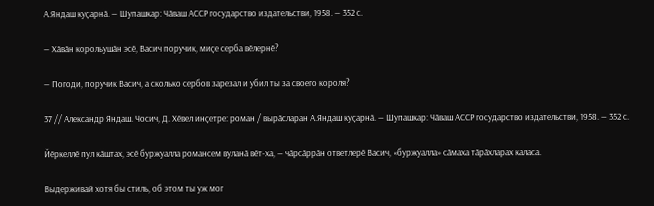А.Яндаш куҫарнӑ. — Шупашкар: Чӑваш АССР государство издательстви, 1958. — 352 с.

— Хӑвӑн корольушӑн эсӗ, Васич поручик, миҫе серба вӗлернӗ?

— Погоди, поручик Васич, а сколько сербов зарезал и убил ты за своего короля?

37 // Александр Яндаш. Чосич, Д. Хӗвел инҫетре: роман / вырӑсларан А.Яндаш куҫарнӑ. — Шупашкар: Чӑваш АССР государство издательстви, 1958. — 352 с.

Йӗркеллӗ пул кӑштах, эсӗ буржуалла романсем вуланӑ вӗт-ха, — чӑрсӑррӑн ответлерӗ Васич, «буржуалла» сӑмаха тӑрӑхларах каласа.

Выдерживай хотя бы стиль, об этом ты уж мог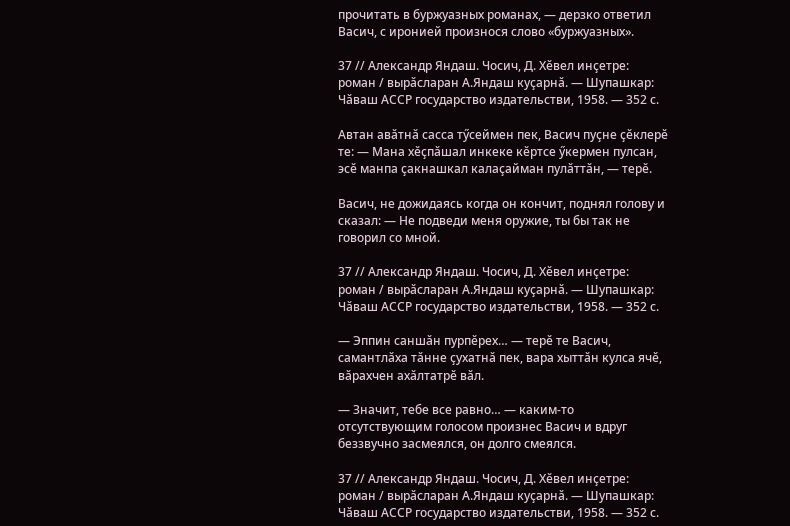прочитать в буржуазных романах, — дерзко ответил Васич, с иронией произнося слово «буржуазных».

37 // Александр Яндаш. Чосич, Д. Хӗвел инҫетре: роман / вырӑсларан А.Яндаш куҫарнӑ. — Шупашкар: Чӑваш АССР государство издательстви, 1958. — 352 с.

Автан авӑтнӑ сасса тӳсеймен пек, Васич пуҫне ҫӗклерӗ те: — Мана хӗҫпӑшал инкеке кӗртсе ӳкермен пулсан, эсӗ манпа ҫакнашкал калаҫайман пулӑттӑн, — терӗ.

Васич, не дожидаясь когда он кончит, поднял голову и сказал: — Не подведи меня оружие, ты бы так не говорил со мной.

37 // Александр Яндаш. Чосич, Д. Хӗвел инҫетре: роман / вырӑсларан А.Яндаш куҫарнӑ. — Шупашкар: Чӑваш АССР государство издательстви, 1958. — 352 с.

— Эппин саншӑн пурпӗрех… — терӗ те Васич, самантлӑха тӑнне ҫухатнӑ пек, вара хыттӑн кулса ячӗ, вӑрахчен ахӑлтатрӗ вӑл.

— Значит, тебе все равно… — каким-то отсутствующим голосом произнес Васич и вдруг беззвучно засмеялся, он долго смеялся.

37 // Александр Яндаш. Чосич, Д. Хӗвел инҫетре: роман / вырӑсларан А.Яндаш куҫарнӑ. — Шупашкар: Чӑваш АССР государство издательстви, 1958. — 352 с.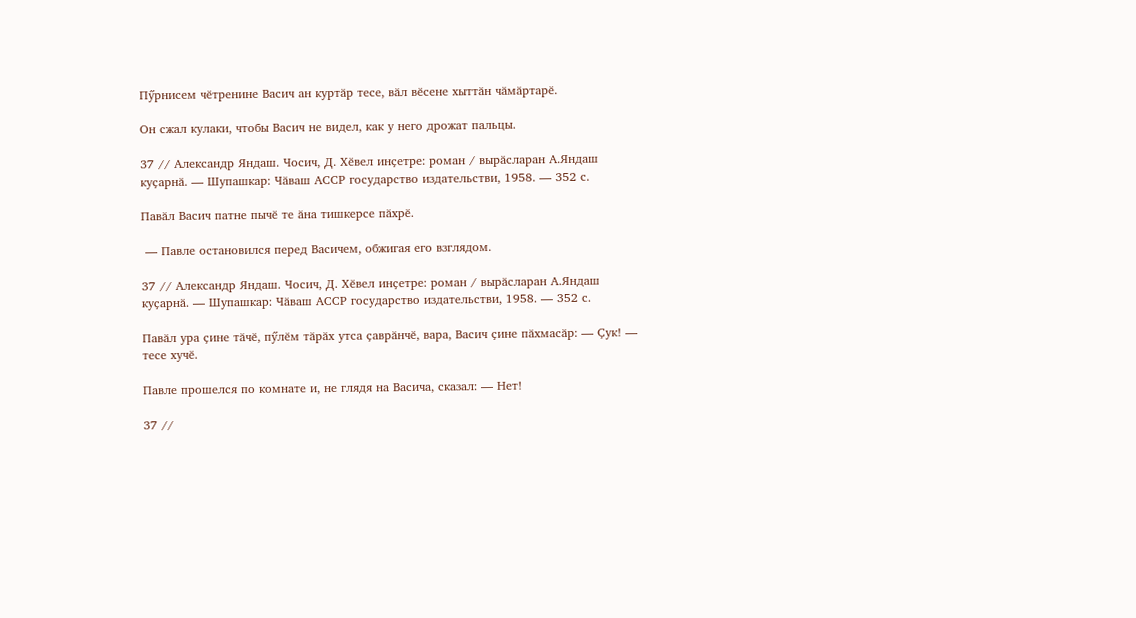Пӳрнисем чӗтренине Васич ан куртӑр тесе, вӑл вӗсене хыттӑн чӑмӑртарӗ.

Он сжал кулаки, чтобы Васич не видел, как у него дрожат пальцы.

37 // Александр Яндаш. Чосич, Д. Хӗвел инҫетре: роман / вырӑсларан А.Яндаш куҫарнӑ. — Шупашкар: Чӑваш АССР государство издательстви, 1958. — 352 с.

Павӑл Васич патне пычӗ те ӑна тишкерсе пӑхрӗ.

 — Павле остановился перед Васичем, обжигая его взглядом.

37 // Александр Яндаш. Чосич, Д. Хӗвел инҫетре: роман / вырӑсларан А.Яндаш куҫарнӑ. — Шупашкар: Чӑваш АССР государство издательстви, 1958. — 352 с.

Павӑл ура ҫине тӑчӗ, пӳлӗм тӑрӑх утса ҫаврӑнчӗ, вара, Васич ҫине пӑхмасӑр: — Ҫук! — тесе хучӗ.

Павле прошелся по комнате и, не глядя на Васича, сказал: — Нет!

37 //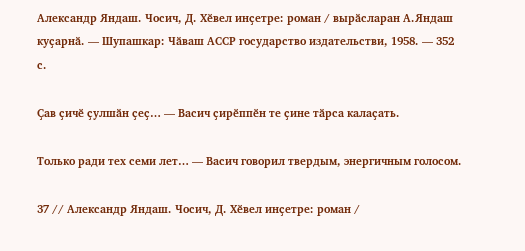Александр Яндаш. Чосич, Д. Хӗвел инҫетре: роман / вырӑсларан А.Яндаш куҫарнӑ. — Шупашкар: Чӑваш АССР государство издательстви, 1958. — 352 с.

Ҫав ҫичӗ ҫулшӑн ҫеҫ… — Васич ҫирӗппӗн те ҫине тӑрса калаҫать.

Только ради тех семи лет… — Васич говорил твердым, энергичным голосом.

37 // Александр Яндаш. Чосич, Д. Хӗвел инҫетре: роман /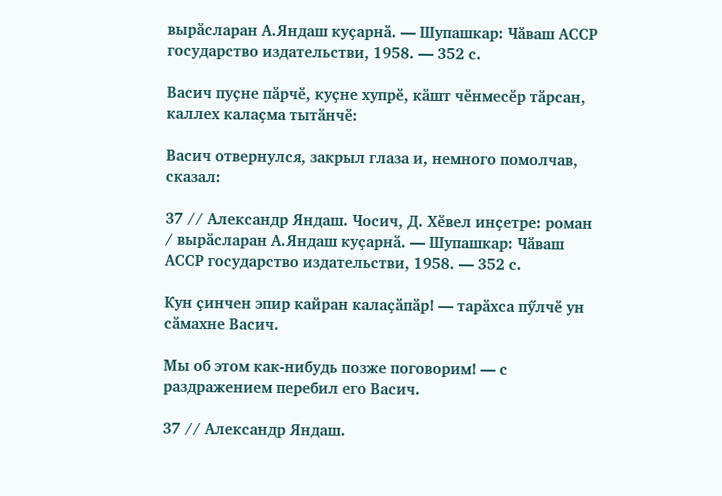вырӑсларан А.Яндаш куҫарнӑ. — Шупашкар: Чӑваш АССР государство издательстви, 1958. — 352 с.

Васич пуҫне пӑрчӗ, куҫне хупрӗ, кӑшт чӗнмесӗр тӑрсан, каллех калаҫма тытӑнчӗ:

Васич отвернулся, закрыл глаза и, немного помолчав, сказал:

37 // Александр Яндаш. Чосич, Д. Хӗвел инҫетре: роман / вырӑсларан А.Яндаш куҫарнӑ. — Шупашкар: Чӑваш АССР государство издательстви, 1958. — 352 с.

Кун ҫинчен эпир кайран калаҫӑпӑр! — тарӑхса пӳлчӗ ун сӑмахне Васич.

Мы об этом как-нибудь позже поговорим! — с раздражением перебил его Васич.

37 // Александр Яндаш.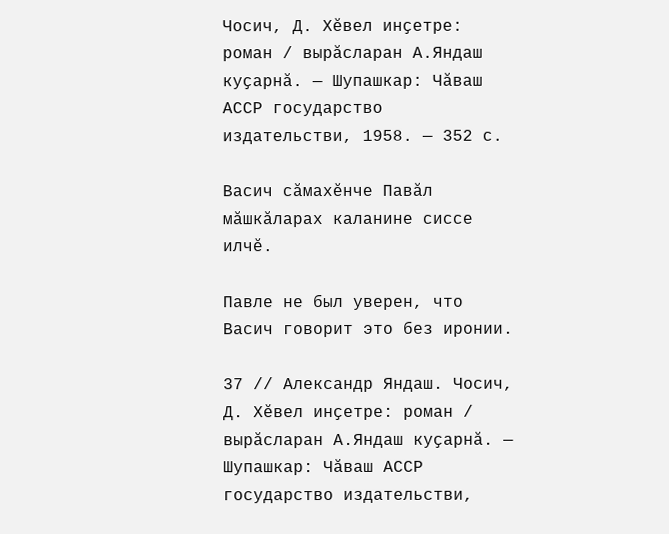Чосич, Д. Хӗвел инҫетре: роман / вырӑсларан А.Яндаш куҫарнӑ. — Шупашкар: Чӑваш АССР государство издательстви, 1958. — 352 с.

Васич сӑмахӗнче Павӑл мӑшкӑларах каланине сиссе илчӗ.

Павле не был уверен, что Васич говорит это без иронии.

37 // Александр Яндаш. Чосич, Д. Хӗвел инҫетре: роман / вырӑсларан А.Яндаш куҫарнӑ. — Шупашкар: Чӑваш АССР государство издательстви,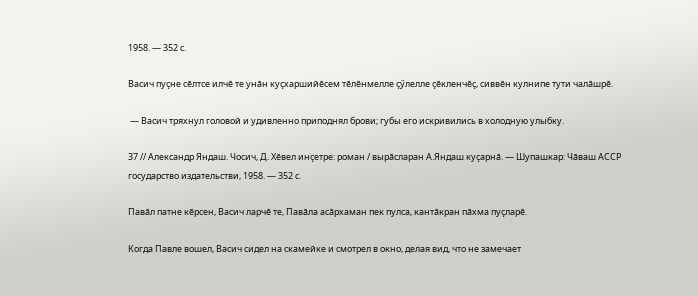1958. — 352 с.

Васич пуҫне сӗлтсе илчӗ те унӑн куҫхаршийӗсем тӗлӗнмелле ҫӳлелле ҫӗкленчӗҫ, сиввӗн кулнипе тути чалӑшрӗ.

 — Васич тряхнул головой и удивленно приподнял брови; губы его искривились в холодную улыбку.

37 // Александр Яндаш. Чосич, Д. Хӗвел инҫетре: роман / вырӑсларан А.Яндаш куҫарнӑ. — Шупашкар: Чӑваш АССР государство издательстви, 1958. — 352 с.

Павӑл патне кӗрсен, Васич ларчӗ те, Павӑла асӑрхаман пек пулса, кантӑкран пӑхма пуҫларӗ.

Когда Павле вошел, Васич сидел на скамейке и смотрел в окно, делая вид, что не замечает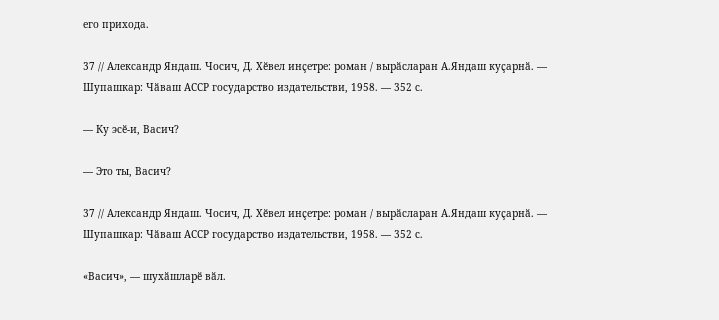его прихода.

37 // Александр Яндаш. Чосич, Д. Хӗвел инҫетре: роман / вырӑсларан А.Яндаш куҫарнӑ. — Шупашкар: Чӑваш АССР государство издательстви, 1958. — 352 с.

— Ку эсӗ-и, Васич?

— Это ты, Васич?

37 // Александр Яндаш. Чосич, Д. Хӗвел инҫетре: роман / вырӑсларан А.Яндаш куҫарнӑ. — Шупашкар: Чӑваш АССР государство издательстви, 1958. — 352 с.

«Васич», — шухӑшларӗ вӑл.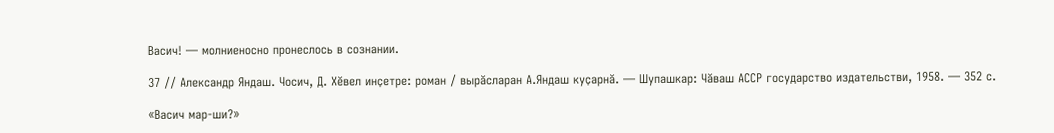Васич! — молниеносно пронеслось в сознании.

37 // Александр Яндаш. Чосич, Д. Хӗвел инҫетре: роман / вырӑсларан А.Яндаш куҫарнӑ. — Шупашкар: Чӑваш АССР государство издательстви, 1958. — 352 с.

«Васич мар-ши?»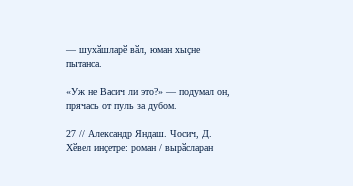— шухӑшларӗ вӑл, юман хыҫне пытанса.

«Уж не Васич ли это?» — подумал он, прячась от пуль за дубом.

27 // Александр Яндаш. Чосич, Д. Хӗвел инҫетре: роман / вырӑсларан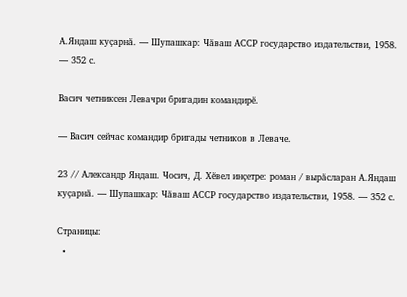А.Яндаш куҫарнӑ. — Шупашкар: Чӑваш АССР государство издательстви, 1958. — 352 с.

Васич четниксен Левачри бригадин командирӗ.

— Васич сейчас командир бригады четников в Леваче.

23 // Александр Яндаш. Чосич, Д. Хӗвел инҫетре: роман / вырӑсларан А.Яндаш куҫарнӑ. — Шупашкар: Чӑваш АССР государство издательстви, 1958. — 352 с.

Страницы:
  •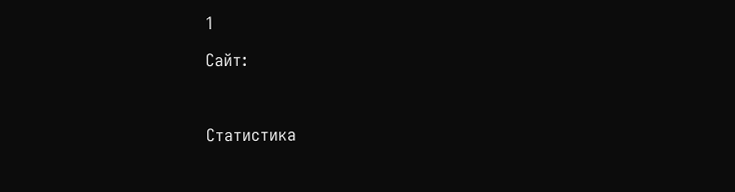1

Сайт:



Статистика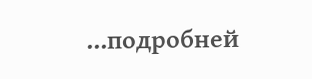...подробней